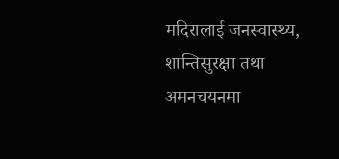मदिरालाई जनस्वास्थ्य, शान्तिसुरक्षा तथा अमनचयनमा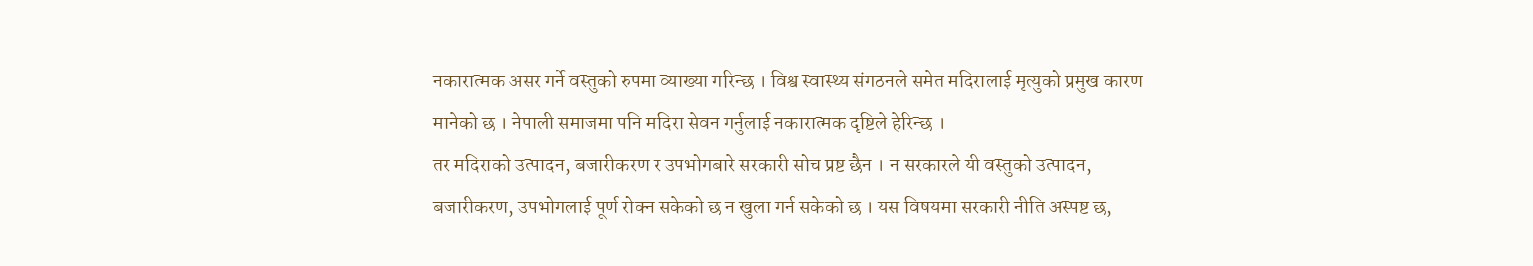नकारात्मक असर गर्ने वस्तुको रुपमा व्याख्या गरिन्छ । विश्व स्वास्थ्य संगठनले समेत मदिरालाई मृत्युको प्रमुख कारण मानेको छ । नेपाली समाजमा पनि मदिरा सेवन गर्नुलाई नकारात्मक दृष्टिले हेरिन्छ ।
तर मदिराको उत्पादन, बजारीकरण र उपभोगबारे सरकारी सोच प्रष्ट छैन । न सरकारले यी वस्तुको उत्पादन, बजारीकरण, उपभोगलाई पूर्ण रोक्न सकेको छ न खुला गर्न सकेको छ । यस विषयमा सरकारी नीति अस्पष्ट छ,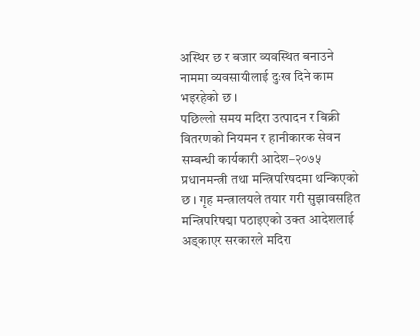अस्थिर छ र बजार व्यवस्थित बनाउने नाममा व्यवसायीलाई दुःख दिने काम भइरहेको छ ।
पछिल्लो समय मदिरा उत्पादन र बिक्री वितरणको नियमन र हानीकारक सेवन सम्बन्धी कार्यकारी आदेश–२०७५ प्रधानमन्त्री तथा मन्त्रिपरिषदमा थन्किएको छ । गृह मन्त्रालयले तयार गरी सुझावसहित मन्त्रिपरिषद्मा पठाइएको उक्त आदेशलाई अड्काएर सरकारले मदिरा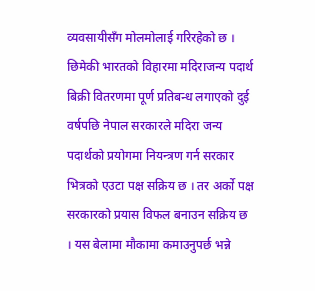व्यवसायीसँग मोलमोलाई गरिरहेको छ ।
छिमेकी भारतको विहारमा मदिराजन्य पदार्थ बिक्री वितरणमा पूर्ण प्रतिबन्ध लगाएको दुई वर्षपछि नेपाल सरकारले मदिरा जन्य पदार्थको प्रयोगमा नियन्त्रण गर्न सरकार भित्रको एउटा पक्ष सक्रिय छ । तर अर्को पक्ष सरकारको प्रयास विफल बनाउन सक्रिय छ । यस बेलामा मौकामा कमाउनुपर्छ भन्ने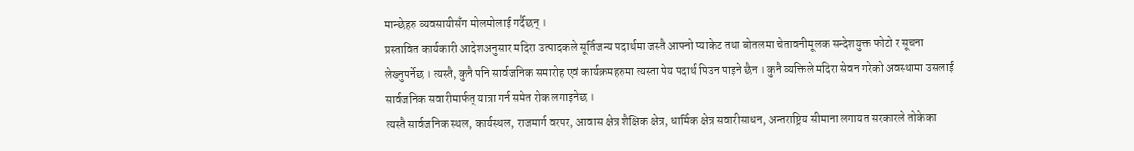मान्छेहरु व्यवसायीसँग मोलमोलाई गर्दैछन् ।
प्रस्तावित कार्यकारी आदेशअनुसार मदिरा उत्पादकले सूर्तिजन्य पदार्थमा जस्तै आफ्नो प्याकेट तथा बोतलमा चेतावनीमूलक सन्देशयुक्त फोटो र सूचना लेख्नुपर्नेछ । त्यस्तै, कुनै पनि सार्वजनिक समारोह एवं कार्यक्रमहरुमा त्यस्ता पेय पदार्थ पिउन पाइने छैन । कुनै व्यक्तिले मदिरा सेवन गरेको अवस्थामा उसलाई सार्वजनिक सवारीमार्फत् यात्रा गर्न समेत रोक लगाइनेछ ।
त्यस्तै सार्वजनिक स्थल, कार्यस्थल, राजमार्ग वरपर, आवास क्षेत्र शैक्षिक क्षेत्र, धार्मिक क्षेत्र सवारीसाधन, अन्तराष्ट्रिय सीमाना लगायत सरकारले तोकेका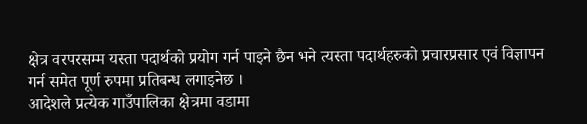क्षेत्र वरपरसम्म यस्ता पदार्थको प्रयोग गर्न पाइने छैन भने त्यस्ता पदार्थहरुको प्रचारप्रसार एवं विज्ञापन गर्न समेत पूर्ण रुपमा प्रतिबन्ध लगाइनेछ ।
आदेशले प्रत्येक गाउँपालिका क्षेत्रमा वडामा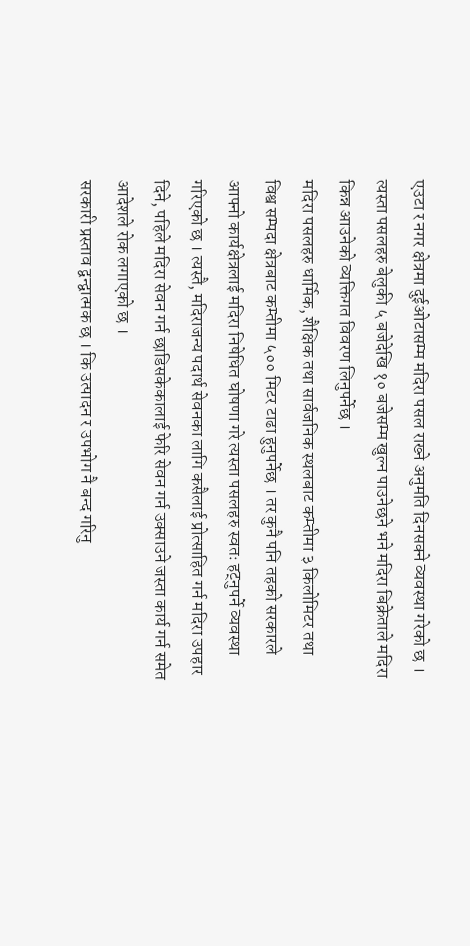एउटा र नगर क्षेत्रमा दुईओटासम्म मदिरा पसल राख्ने अनुमति दिनसक्ने व्यवस्था गरेको छ । त्यस्ता पसलहरु बेलुकी ५ बजेदेखि १० बजेसम्म खुल्न पाउनेछने भने मदिरा बिक्रेताले मदिरा किन्न आउनेको व्यक्तिगत विवरण लिनुपर्नेछ ।
मदिरा पसलहरु धार्मिक, शैक्षिक तथा सार्वजनिक स्थलबाट कम्तीमा ३ किलोमिटर तथा विश्व सम्पदा क्षेत्रबाट कम्तीमा ५०० मिटर टाढा हुनुपर्नेछ । तर कुनै पनि तहको सरकारले आफ्नो कार्यक्षेत्रलाई मदिरा निषेधित घोषणा गरे त्यस्ता पसलहरु स्वतः हट्नुपर्ने व्यवस्था गरिएको छ । त्यस्तै, मदिराजन्य पदार्थ सेवनका लागि कसैलाई प्रोत्साहित गर्न मदिरा उपहार दिने, पहिले मदिरा सेवन गर्न छाडिसकेकालाई फेरि सेवन गर्न उक्साउने जस्ता कार्य गर्न समेत आदेशले रोक लगाएको छ ।
सरकारी प्रस्ताव द्वन्द्वात्मक छ । कि उत्पादन र उपभोग नै बन्द गरिनु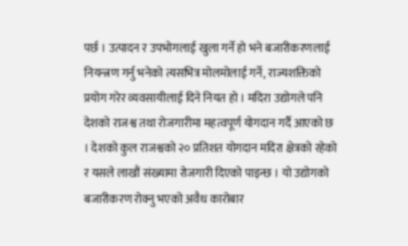पर्छ । उत्पादन र उपभोगलाई खुला गर्ने हो भने बजारीकरणलाई नियन्त्रण गर्नु भनेको त्यसभित्र मोलमोलाई गर्ने, राज्यशक्तिको प्रयोग गरेर व्यवसायीलाई दिने नियत हो । मदिरा उद्योगले पनि देशको राजश्व तथा रोजगारीमा महत्वपूर्ण योगदान गर्दै आएको छ । देशको कुल राजश्वको २० प्रतिशत योगदान मदिरा क्षेत्रको रहेको र यसले लाखौं संख्यामा रोजगारी दिएको पाइन्छ । यो उद्योगको बजारीकरण रोक्नु भएको अवैध कारोबार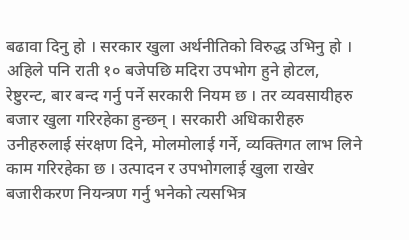बढावा दिनु हो । सरकार खुला अर्थनीतिको विरुद्ध उभिनु हो ।
अहिले पनि राती १० बजेपछि मदिरा उपभोग हुने होटल, रेष्टुरन्ट, बार बन्द गर्नु पर्ने सरकारी नियम छ । तर व्यवसायीहरु बजार खुला गरिरहेका हुन्छन् । सरकारी अधिकारीहरु उनीहरुलाई संरक्षण दिने, मोलमोलाई गर्ने, व्यक्तिगत लाभ लिने काम गरिरहेका छ । उत्पादन र उपभोगलाई खुला राखेर बजारीकरण नियन्त्रण गर्नु भनेको त्यसभित्र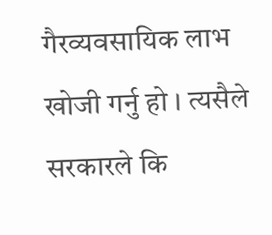गैरव्यवसायिक लाभ खोजी गर्नु हो । त्यसैले सरकारले कि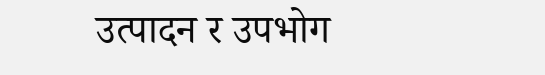उत्पादन र उपभोग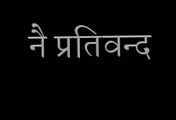नै प्रतिवन्द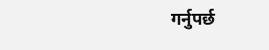गर्नुपर्छ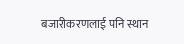बजारीकरणलाई पनि स्थान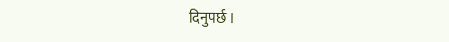दिनुपर्छ ।